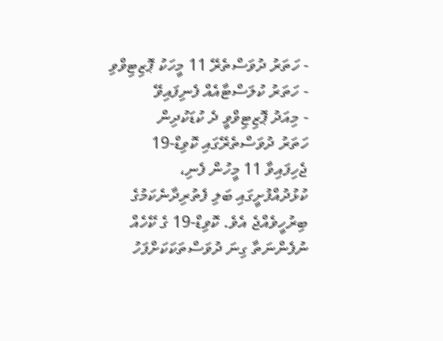- ހަތަރު ދުވަސްތެރޭ 11 މީހަކު ޕޮޒިޓިވްވި
- ހަތަރު ކުލަސްޓާއެއް ފެނިފައިވޭ
- މިއަދު ޕޮޒިޓިވްވީ ދެ ކުޑަކުދިން
ހަތަރު ދުވަސްތެރޭގައި ކޮވިޑް-19 ޖެހިފައިވާ 11 މީހުން ފެނި، ކުޅުދުއްފުށީގައި ބަލި ފެތުރިދާނެކަމުގެ ބިރުހީވެއްޖެ އެވެ. ކޮވިޑް-19 ގެ ކޭހެއް ނުފެންނަތާ ގިނަ ދުވަސްތަކަކަށްފަހު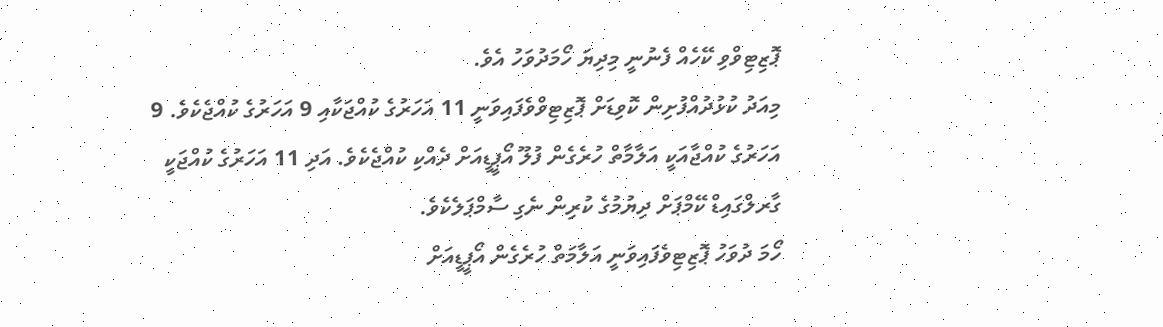ޕޮޒިޓިވްވި ކޭހެއް ފެނުނީ މިދިޔަ ހޯމަދުވަހު އެވެ.
މިއަދު ކުޅުދުއްފުށިން ކޮވިޑަށް ޕޮޒިޓިވްވެފައިވަނީ 11 އަހަރުގެ ކުއްޖަކާއި 9 އަހަރުގެ ކުއްޖެކެވެ. 9 އަހަރުގެ ކުއްޖާއަކީ އަލާމާތް ހުރެގެން ފުލޫ އޯޕީޑީއަށް ދެއްކި ކުއްޖެކެވެ. އަދި 11 އަހަރުގެ ކުއްޖަކީ ގާރލްގައިޑް ކޭމްޕަށް ދިޔުމުގެ ކުރިން ނެގި ސާމްޕަލެކެވެ.
ހޯމަ ދުވަހު ޕޮޒިޓިވެފައިވަނީ އަލާމަތް ހުރެގެން އޯޕީޑީއަށް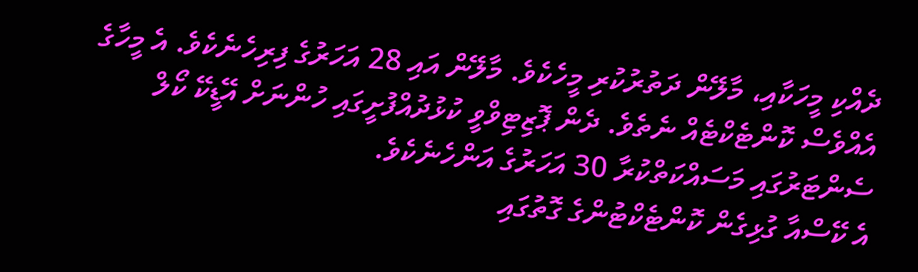ދެއްކި މީހަކާއި، މާލޭން ދަތުރުކުރި މީހެކެވެ. މާލޭން އައި 28 އަހަރުގެ ފިރިހެނެކެވެ. އެ މީހާގެ އެއްވެސް ކޮންޓެކްޓެއް ނެތެވެ. ދެން ޕޮޒިޓިވްވީ ކުޅުދުއްފުށީގައި ހުންނަށް އޭޑީކޭ ކޯލް ސެންޓަރުގައި މަސައްކަތްކުރާ 30 އަހަރުގެ އަންހެނެކެވެ.
އެ ކޭސްއާ ގުޅިގެން ކޮންޓެކްޓުންގެ ގޮތުގައި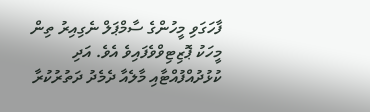ފާހަގަވި މީހުންގެ ސާމްޕަލް ނެގިއިރު ތިން މީހަކު ޕޮޒިޓިވްވެފައިވެ އެވެ. އަދި ކުޅުދުއްފުއްޓާއި މާލެއާ ދެމެދު ދަތުރުކުރާ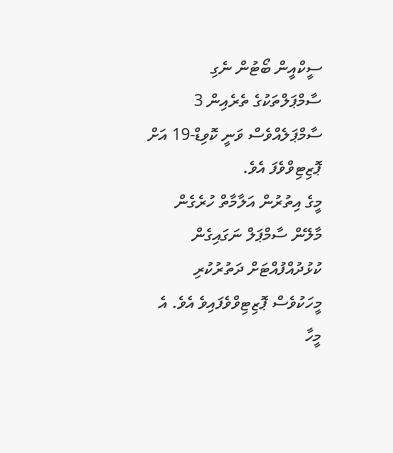ސީކްއީން ބޯޓުން ނެގި ސާމްޕަލްތަކުގެ ތެރެއިން 3 ސާމްޕަލެއްވެސް ވަނީ ކޮވިޑް-19 އަށް ޕޮޒިޓިވްވެފަ އެވެ.
މީގެ އިތުރުން އަލާމާތް ހުރެގެން މާލޭން ސާމްޕަލް ނަގައިގެން ކުޅުދުއްފުއްޓަށް ދަތުރުކުރި މީހަކުވެސް ޕޮޒިޓިވްވެފައިވެ އެވެ. އެ މީހާ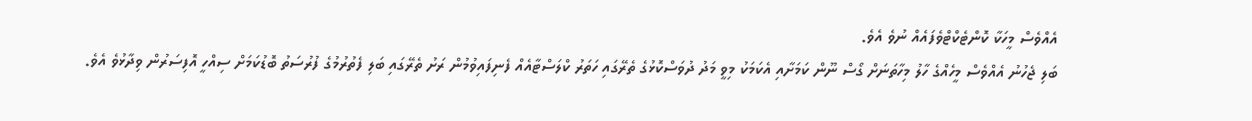އެއްވެސް މީހަކާ ކޮންޓެކްޓްވެފައެއް ނުވެ އެވެ.
ބަލި ޖެހުނު އެއްވެސް މީހެއްގެ ހާލު މިހާތަނަށް ގޯސް ނޫން ކަމަށާއި އެކަމަކު މިވީ މަދު ދުވަސްކޮޅުގެ ތެރޭގައި ހަތަރު ކްލަސްޓާއެއް ފެނިފައިވުމުން ރަށު ތެރޭގައި ބަލި ފެތުރުމުގެ ފުރުސަތު ބޮޑުކަމަށް ސިއްހީ އޮފިސަރުން ވިދާޅުވެ އެވެ.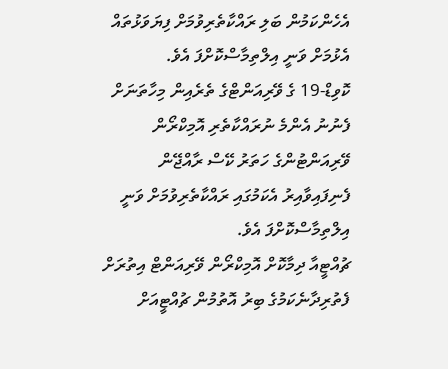އެހެންކަމުން ބަލި ރައްކާތެރިވުމަށް ފިޔަވަޅުތައް އެޅުމަށް ވަނީ އިލްތިމާސްކޮށްފަ އެވެ.
ކޮވިޑް-19 ގެ ވޭރިއަންޓްގެ ތެރެއިން މިހާތަނަށް ފެނުނު އެންމެ ނުރައްކާތެރި އޮމިކްރޯން ވޭރިއަންޓުންގެ ހަތަރު ކޭސް ރާއްޖޭން ފެނިފައިވާއިރު އެކަމުގައި ރައްކާތެރިވުމަށް ވަނީ އިލްތިމާސްކޮށްފަ އެވެ.
ޗުއްޓީއާ ދިމާކޮށް އޮމިކްރޯން ވޭރިއަންޓް އިތުރަށް ފެތުރިދާނެކަމުގެ ބިރު އޮތުމުން ޗުއްޓީއަށް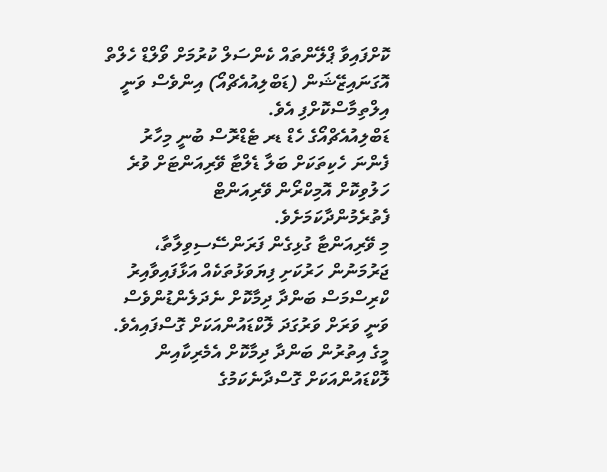ކޮށްފައިވާ ޕްލޭންތައް ކެންސަލް ކުރުމަށް ވޯލްޑް ހެލްތް އޮގަނައިޒޭޝަން (ޑަބްލިއުއެޗްއޯ) އިންވެސް ވަނީ އިލްތިމާސްކޮށްފި އެވެ.
ޑަބްލިއުއެޗްއޯގެ ހެޑް ޑރ ޓެޑްރޮސް ބުނީ މިހާރު ފެންނަ ހެކިތަކަށް ބަލާ ޑެލްޓާ ވޭރިއަންޓަށް ވުރެ ހަލުވިކޮށް އޮމިކްރޯން ވޭރިއަންޓް ފެތުރެމުންދާކަމަށެވެ.
މި ވޭރިއަންޓާ ގުޅިގެން ފަރަންސޭސިވިލާތާ، ޖަރުމަނުން ހަރުކަށި ފިޔަވަޅުތަކެއް އަޅާފައިވާއިރު ކްރިސްމަސް ބަންދާ ދިމާކޮށް ނެދަލެންޑުންވެސް ވަނީ ވަރަށް ވަރުގަދަ ލޮކްޑައުންއަކަށް ގޮސްފައިއެވެ.
މީގެ އިތުރުން ބަންދާ ދިމާކޮށް އެމެރިކާއިން ލޮކްޑައުންއަކަށް ގޮސްދާނެކަމުގެ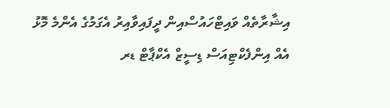އިޝާރާތެއް ވައިޓްހައުސްއިން ދީފައިވާއިރު އެގަމުގެ އެންމެ މޮޅު އެއް އިންފެކްޓިއަސް ޑިސީޒް އެކްޕާޓް ޑރ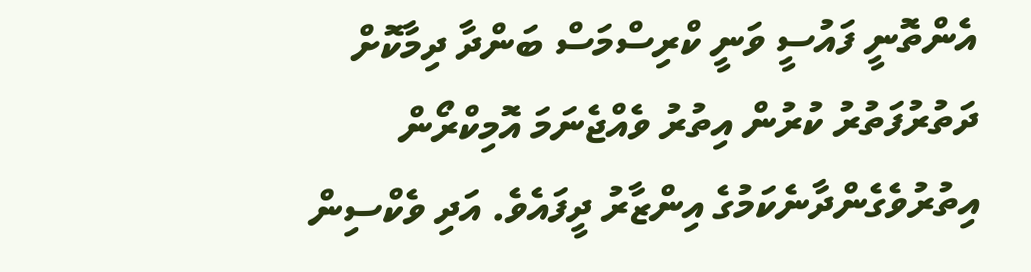އެންތޮނީ ފައުސީ ވަނީ ކްރިސްމަސް ބަންދާ ދިމާކޮށް ދަތުރުފަތުރު ކުރުން އިތުރު ވެއްޖެނަމަ އޮމިކްރޯން އިތުރުވެގެންދާނެކަމުގެ އިންޒާރު ދީފައެވެ. އަދި ވެކްސިން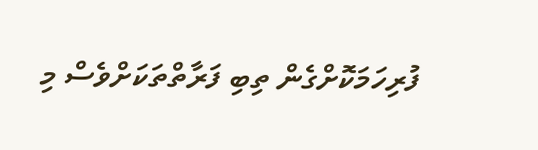ފުރިހަމަކޮށްގެން ތިބި ފަރާތްތަކަށްވެސް މި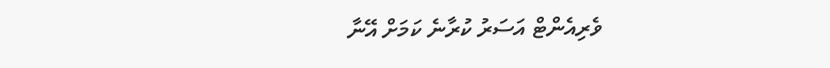ވެރިއެންޓް އަސަރު ކުރާނެ ކަމަށް އޭނާ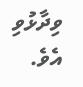ވިދާޅުވި އެވެ.